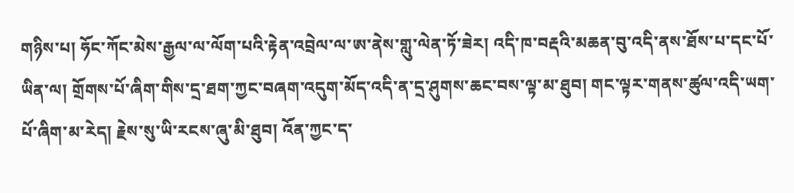གཉིས་པ། ཧོང་ཀོང་མེས་རྒྱལ་ལ་ལོག་པའི་རྟེན་འབྲེལ་ལ་ཨ་ནེས་གླུ་ལེན་ཏོ་ཟེར། འདི་ཁ་བརྡའི་མཆན་བུ་འདི་ནས་ཐོས་པ་དང་པོ་ཡིན་ལ། གྲོགས་པོ་ཞིག་གིས་དྲ་ཐག་ཀྱང་བཞག་འདུག་མོད་འདི་ན་དྲ་ཤུགས་ཆང་བས་ལྟ་མ་ཐུབ། གང་ལྟར་གནས་ཚུལ་འདི་ཡག་པོ་ཞིག་མ་རེད། རྗེས་སུ་ཡི་རངས་ཞུ་མི་ཐུབ། འོན་ཀྱང་ད་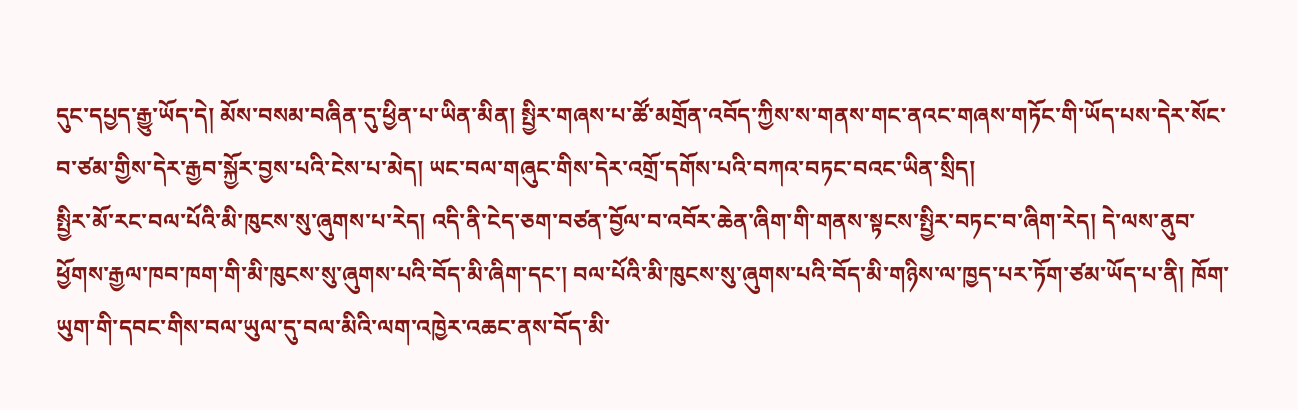དུང་དཔྱད་རྒྱུ་ཡོད་དེ། མོས་བསམ་བཞིན་དུ་ཕྱིན་པ་ཡིན་མིན། སྤྱིར་གཞས་པ་ཚོ་མགྲོན་འབོད་ཀྱིས་ས་གནས་གང་ནའང་གཞས་གཏོང་གི་ཡོད་པས་དེར་སོང་བ་ཙམ་གྱིས་དེར་རྒྱབ་སྐྱོར་བྱས་པའི་ངེས་པ་མེད། ཡང་བལ་གཞུང་གིས་དེར་འགྲོ་དགོས་པའི་བཀའ་བཏང་བའང་ཡིན་སྲིད།
སྤྱིར་མོ་རང་བལ་པོའི་མི་ཁུངས་སུ་ཞུགས་པ་རེད། འདི་ནི་ངེད་ཅག་བཙན་བྱོལ་བ་འབོར་ཆེན་ཞིག་གི་གནས་སྟངས་སྤྱིར་བཏང་བ་ཞིག་རེད། དེ་ལས་ནུབ་ཕྱོགས་རྒྱལ་ཁབ་ཁག་གི་མི་ཁུངས་སུ་ཞུགས་པའི་བོད་མི་ཞིག་དང་། བལ་པོའི་མི་ཁུངས་སུ་ཞུགས་པའི་བོད་མི་གཉིས་ལ་ཁྱད་པར་ཏོག་ཙམ་ཡོད་པ་ནི། ཁོག་ཡུག་གི་དབང་གིས་བལ་ཡུལ་དུ་བལ་མིའི་ལག་འཁྱེར་འཆང་ནས་བོད་མི་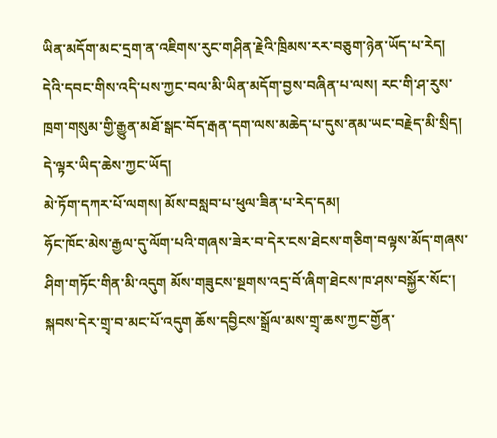ཡིན་མདོག་མང་དྲག་ན་འཇིགས་རུང་གཤིན་རྗེའི་ཁྲིམས་རར་བཅུག་ཉེན་ཡོད་པ་རེད། དེའི་དབང་གིས་འདི་པས་ཀྱང་བལ་མི་ཡིན་མདོག་བྱས་བཞིན་པ་ལས། རང་གི་ཤ་རུས་ཁྲག་གསུམ་གྱི་རྒྱུན་མཐོ་སྒང་བོད་རྒན་དག་ལས་མཆེད་པ་དུས་ནམ་ཡང་བརྗེད་མི་སྲིད། དེ་ལྟར་ཡིད་ཆེས་ཀྱང་ཡོད།
མེ་ཏོག་དཀར་པོ་ལགས། མོས་བསླབ་པ་ཕུལ་ཟིན་པ་རེད་དམ།
ཧོང་ཁོང་མེས་རྒྱལ་དུ་ལོག་པའི་གཞས་ཟེར་བ་དེར་ངས་ཐེངས་གཅིག་བལྟས་མོད་གཞས་ཤིག་གཏོང་གིན་མི་འདུག མོས་གཟུངས་སྔགས་འདྲ་བོ་ཞིག་ཐེངས་ཁ་ཤས་བསྐྱོར་སོང་། སྐབས་དེར་གྲྭ་བ་མང་པོ་འདུག ཆོས་དབྱིངས་སྒྲོལ་མས་གྲྭ་ཆས་ཀྱང་གྱོན་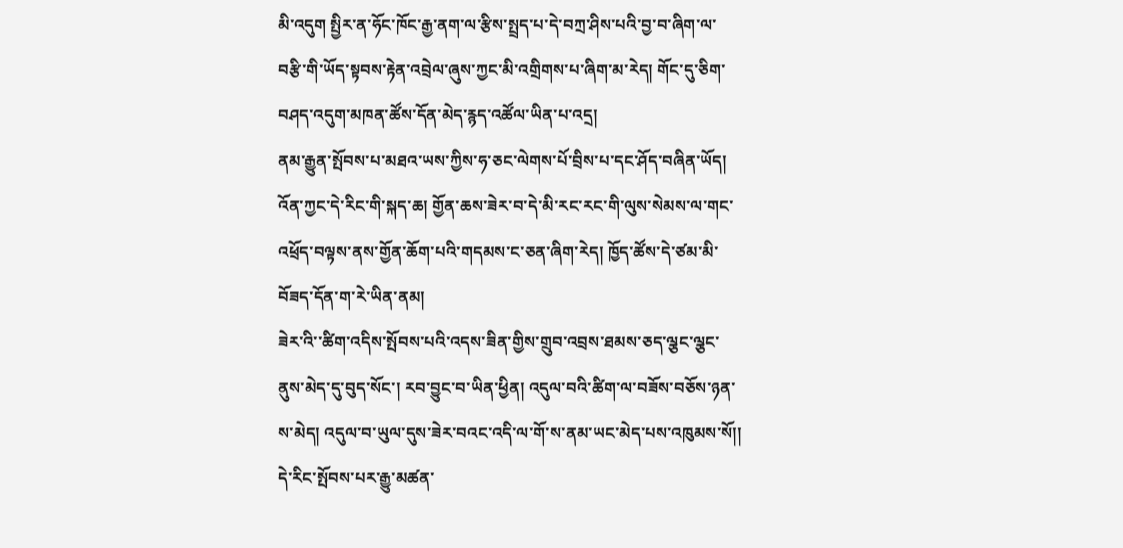མི་འདུག སྤྱིར་ན་ཧོང་ཁོང་རྒྱ་ནག་ལ་རྩིས་སྤྲད་པ་དེ་བཀྲ་ཤིས་པའི་བྱ་བ་ཞིག་ལ་བརྩི་གི་ཡོད་སྟབས་རྟེན་འབྲེལ་ཞུས་ཀྱང་མི་འགྲིགས་པ་ཞིག་མ་རེད། གོང་དུ་ཅིག་བཤད་འདུག་མཁན་ཚོས་དོན་མེད་རྙད་འཚོལ་ཡིན་པ་འདྲ།
ནམ་རྒྱུན་སྤོབས་པ་མཐའ་ཡས་ཀྱིས་ཧ་ཅང་ལེགས་པོ་བྲིས་པ་དང་ཤོད་བཞིན་ཡོད། འོན་ཀྱང་དེ་རིང་གི་སྐད་ཆ། གྱོན་ཆས་ཟེར་བ་དེ་མི་རང་རང་གི་ལུས་སེམས་ལ་གང་འཕྲོད་བལྟས་ནས་གྱོན་ཆོག་པའི་གདམས་ང་ཅན་ཞིག་རེད། ཁྱོད་ཚོས་དེ་ཙམ་མི་བོཟད་དོན་ག་རེ་ཡིན་ནམ།
ཟེར་འི་་ཚིག་འདིས་སྤོབས་པའི་འདས་ཟིན་གྱིས་གྲུབ་འབྲས་ཐམས་ཅད་ལྕང་ལྕང་ནུས་མེད་དུ་བུད་སོང་། རབ་བྱུང་བ་ཡིན་ཕྱིན། འདུལ་བའི་ཚིག་ལ་བཟོས་བཅོས་ཉན་ས་མེད། འདུལ་བ་ཡུལ་དུས་ཟེར་བའང་འདི་ལ་གོ་ས་ནམ་ཡང་མེད་པས་འཁུམས་སོ།། དེ་རིང་སྤོབས་པར་རྒྱུ་མཚན་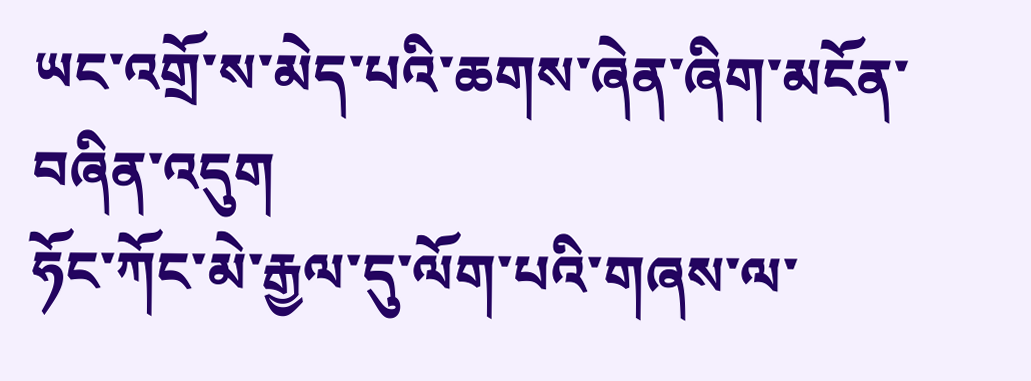ཡང་འགྲོ་ས་མེད་པའི་ཆགས་ཞེན་ཞིག་མངོན་བཞིན་འདུག
ཧོང་ཀོང་མེ་རྒྱལ་དུ་ལོག་པའི་གཞས་ལ་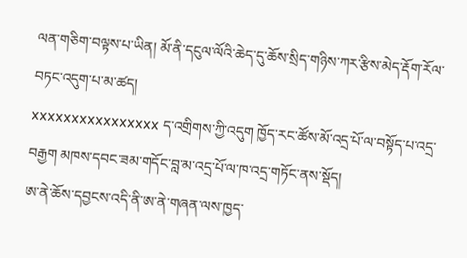ལན་གཅིག་བལྟས་པ་ཡིན། མོ་ནི་དངུལ་ལོའི་ཆེད་དུ་ཆོས་སྲིད་གཉིས་ཀར་རྩིས་མེད་རྡོག་རོལ་བཏང་འདུག་པ་མ་ཚད།
xxxxxxxxxxxxxxxx ད་འགྲིགས་ཀྱི་འདུག ཁྱོད་རང་ཚོས་མོ་འདྲ་པོ་ལ་བསྟོད་པ་འདྲ་བརྒྱག མཁས་དབང་ཟམ་གདོང་བླ་མ་འདྲ་པོ་ལ་ཁ་འདྲ་གཏོང་ནས་སྡོད།
ཨ་ནེ་ཆོས་དབྱངས་འདི་ནི་ཨ་ནེ་གཞན་ལས་ཁྱད་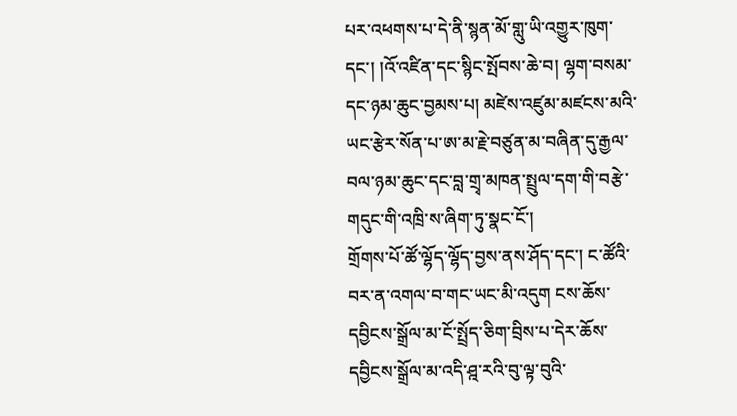པར་འཕགས་པ་དེ་ནི་སྙན་མོ་གླུ་ཡི་འགྱུར་ཁུག་དང་། །འོ་འཛིན་དང་སྙིང་སྤོབས་ཆེ་བ། ལྷག་བསམ་དང་ཉམ་ཆུང་བྱམས་པ། མཛེས་འཛུམ་མཛངས་མའི་ཡང་རྩེར་སོན་པ་ཨ་མ་རྗེ་བཙུན་མ་བཞིན་དུ་རྒྱལ་བལ་ཉམ་ཆུང་དང་བླ་གྲྭ་མཁན་སྤྲུལ་དག་གི་བརྩེ་གདུང་གི་འཁྲི་ས་ཞིག་ཏུ་སྣང་ངོ་།
གྲོགས་པོ་ཚོ་ལྷོད་ལྷོད་བྱས་ནས་ཤོད་དང་། ང་ཚོའི་བར་ན་འགལ་བ་གང་ཡང་མི་འདུག ངས་ཆོས་དབྱིངས་སྒྲོལ་མ་ངོ་སྤྲོད་ཅིག་བྲིས་པ་དེར་ཆོས་དབྱིངས་སྒྲོལ་མ་འདི་ཤྰ་རའི་བུ་ལྟ་བུའི་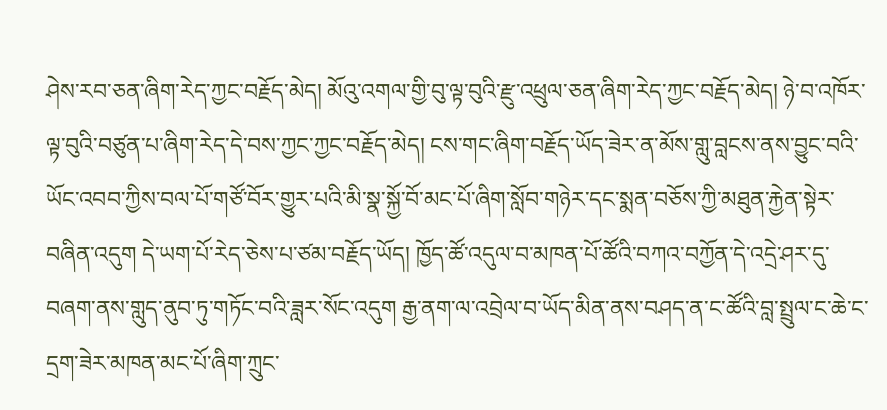ཤེས་རབ་ཅན་ཞིག་རེད་ཀྱང་བརྗོད་མེད། མོའུ་འགལ་གྱི་བུ་ལྟ་བུའི་རྫུ་འཕྲུལ་ཅན་ཞིག་རེད་ཀྱང་བརྗོད་མེད། ཉེ་བ་འཁོར་ལྟ་བུའི་བཙུན་པ་ཞིག་རེད་དེ་བས་ཀྱང་ཀྱང་བརྗོད་མེད། ངས་གང་ཞིག་བརྗོད་ཡོད་ཟེར་ན་མོས་གླུ་བླངས་ནས་བྱུང་བའི་ཡོང་འབབ་ཀྱིས་བལ་པོ་གཙོ་བོར་གྱུར་པའི་མི་སྣ་སྐྱོ་བོ་མང་པོ་ཞིག་སློབ་གཉེར་དང་སྨན་བཅོས་ཀྱི་མཐུན་རྐྱེན་སྟེར་བཞིན་འདུག དེ་ཡག་པོ་རེད་ཅེས་པ་ཙམ་བརྗོད་ཡོད། ཁྱོད་ཚོ་འདུལ་བ་མཁན་པོ་ཚོའི་བཀའ་བཀྱོན་དེ་འདྲེ་ཤར་དུ་བཞག་ནས་གླུད་ནུབ་ཏུ་གཏོང་བའི་ཟླར་སོང་འདུག རྒྱ་ནག་ལ་འབྲེལ་བ་ཡོད་མིན་ནས་བཤད་ན་ང་ཚོའི་བླ་སྤྲུལ་ང་ཆེ་ང་དྲག་ཟེར་མཁན་མང་པོ་ཞིག་ཀྲུང་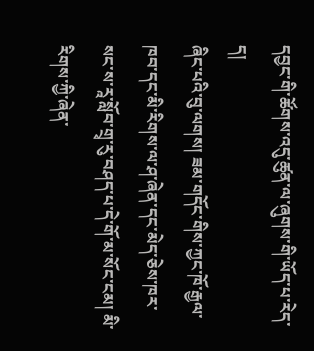དབྱང་གི་ཚོགས་འདུ་ཚུན་ལ་ཞུགས་གི་ཡོད་པ་རེད་ད།
ཞིང་པའི་བུ་ལགས། ཟམ་གདོང་གིས་ཀྱང་ཁོ་རྒྱལ་ཁབ་དང་མི་རིགས་ལ་ཤ་ཞེན་དང་མེད་ཅེས་ཁར་སང་ས་རཱ་སློབ་གྲྭ་རུ་བཤད་པ་དེ་གོ་མ་སོང་ངམ། མི་རིགས་ཀྱི་ཞེན་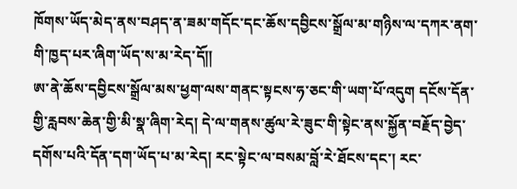ཁོགས་ཡོད་མེད་ནས་བཤད་ན་ཟམ་གདོང་དང་ཆོས་དབྱིངས་སྒྲོལ་མ་གཉིས་ལ་དཀར་ནག་གི་ཁྱད་པར་ཞིག་ཡོད་ས་མ་རེད་དོ༎
ཨ་ནེ་ཆོས་དབྱིངས་སྒྲོལ་མས་ཕྱག་ལས་གནང་སྟངས་ཧ་ཅང་གི་ཡག་པོ་འདུག དངོས་དོན་གྱི་རླབས་ཆེན་གྱི་མི་སྣ་ཞིག་རེད། དེ་ལ་གནས་ཚུལ་རེ་ཟུང་གི་སྟེང་ནས་སྐྱོན་བརྗོད་བྱེད་དགོས་པའི་དོན་དག་ཡོད་པ་མ་རེད། རང་སྟེང་ལ་བསམ་བློ་རེ་ཐོངས་དང་། རང་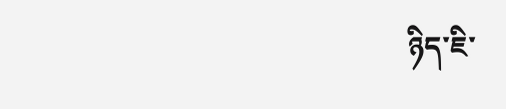ཉིད་ཇི་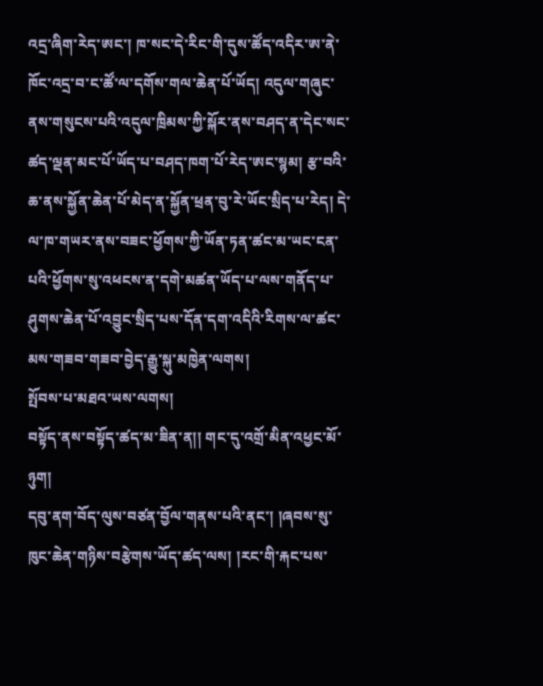འདྲ་ཞིག་རེད་ཨང་། ཁ་སང་དེ་རིང་གི་དུས་ཚོད་འདིར་ཨ་ནེ་ཁོང་འདྲ་བ་ང་ཚོ་ལ་དགོས་གལ་ཆེན་པོ་ཡོད། འདུལ་གཞུང་ནས་གསུངས་པའི་འདུལ་ཁྲིམས་ཀྱི་སྐོར་ནས་བཤད་ན་དེང་སང་ཚད་ལྡན་མང་པོ་ཡོད་པ་བཤད་ཁག་པོ་རེད་ཨང་སྙམ། རྩ་བའི་ཆ་ནས་སྐྱོན་ཆེན་པོ་མེད་ན་སྐྱོན་ཕྲན་བུ་རེ་ཡོང་སྲིད་པ་རེད། དེ་ལ་ཁ་གཡར་ནས་བཟང་ཕྱོགས་ཀྱི་ཡོན་ཏན་ཚང་མ་ཡང་ངན་པའི་ཕྱོགས་སུ་འཕངས་ན་དགེ་མཚན་ཡོད་པ་ལས་གནོད་པ་ཤུགས་ཆེན་པོ་འབྱུང་སྲིད་པས་དོན་དག་འདིའི་རིགས་ལ་ཚང་མས་གཟབ་གཟབ་བྱེད་རྒྱུ་སྐུ་མཁྱེན་ལགས།
སྤོབས་པ་མཐའ་ཡས་ལགས།
བསྟོད་ནས་བསྟོད་ཚད་མ་ཟིན་ན།། གང་དུ་འགྲོ་མིན་འཕྱང་མོ་ཉུག།
དབུ་ནག་བོད་ལུས་བཙན་བྱོལ་གནས་པའི་ནང་། །ཞབས་སུ་ཁུང་ཆེན་གཉིས་བརྩེགས་ཡོད་ཚད་ལས། །རང་གི་རྐང་པས་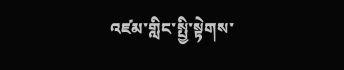འཛམ་གླིང་སྤྱི་སྟེགས་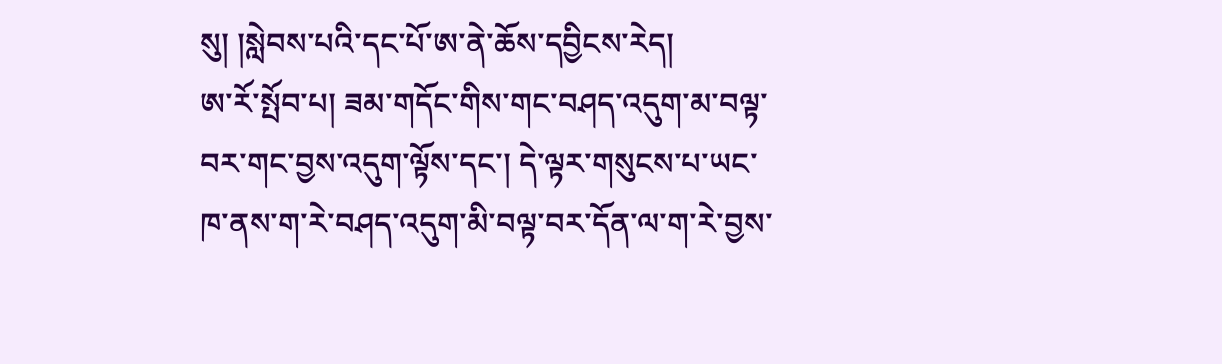སུ། །སླེབས་པའི་དང་པོ་ཨ་ནེ་ཆོས་དབྱིངས་རེད།
ཨ་རོ་སྤོབ་པ། ཟམ་གདོང་གིས་གང་བཤད་འདུག་མ་བལྟ་བར་གང་བྱས་འདུག་ལྟོས་དང་། དེ་ལྟར་གསུངས་པ་ཡང་ཁ་ནས་ག་རེ་བཤད་འདུག་མི་བལྟ་བར་དོན་ལ་ག་རེ་བྱས་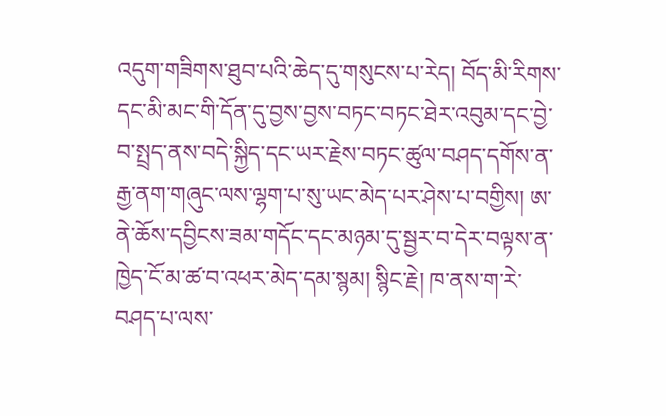འདུག་གཟིགས་ཐུབ་པའི་ཆེད་དུ་གསུངས་པ་རེད། བོད་མི་རིགས་དང་མི་མང་གི་དོན་དུ་བྱས་བྱས་བཏང་བཏང་ཐེར་འབུམ་དང་བྱེ་བ་སྤྲད་ནས་བདེ་སྐྱིད་དང་ཡར་རྗེས་བཏང་ཚུལ་བཤད་དགོས་ན་རྒྱ་ནག་གཞུང་ལས་ལྷག་པ་སུ་ཡང་མེད་པར་ཤེས་པ་བགྱིས། ཨ་ནེ་ཆོས་དབྱིངས་ཟམ་གདོང་དང་མཉམ་དུ་སྦྱར་བ་དེར་བལྟས་ན་ཁྱེད་ངོ་མ་ཚ་བ་འཕར་མེད་དམ་སྙམ། སྙིང་རྗེ། ཁ་ནས་ག་རེ་བཤད་པ་ལས་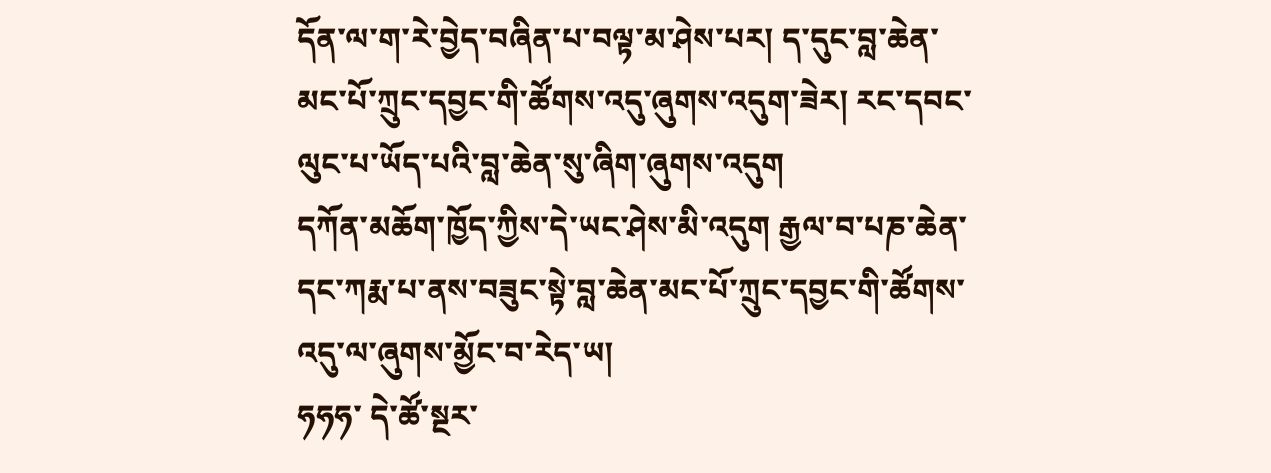དོན་ལ་ག་རེ་བྱེད་བཞིན་པ་བལྟ་མ་ཤེས་པར། ད་དུང་བླ་ཆེན་མང་པོ་ཀྲུང་དབྱང་གི་ཚོགས་འདུ་ཞུགས་འདུག་ཟེར། རང་དབང་ལུང་པ་ཡོད་པའི་བླ་ཆེན་སུ་ཞིག་ཞུགས་འདུག
དཀོན་མཆོག་ཁྱོད་ཀྱིས་དེ་ཡང་ཤེས་མི་འདུག རྒྱལ་བ་པཎ་ཆེན་དང་ཀརྨ་པ་ནས་བཟུང་སྟེ་བླ་ཆེན་མང་པོ་ཀྲུང་དབྱང་གི་ཚོགས་འདུ་ལ་ཞུགས་མྱོང་བ་རེད་ཡ།
ཧཧཧ་ དེ་ཚོ་སྔར་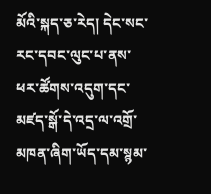མོའི་སྐད་ཅ་རེད། དེང་སང་རང་དབང་ལུང་པ་ནས་ཕར་ཚོགས་འདུག་དང་མཛད་སྒོ་དེ་འདྲ་ལ་འགྲོ་མཁན་ཞིག་ཡོད་དམ་སྙམ་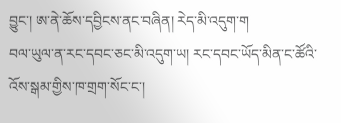བྱུང་། ཨ་ནེ་ཆོས་དབྱིངས་ནང་བཞིན། རེད་མི་འདུག་ག
བལ་ཡུལ་ན་རང་དབང་ཅང་མི་འདུག་ཡ། རང་དབང་ཡོད་མིན་ང་ཚོའི་འོས་སྒམ་གྱིས་ཁ་གྲག་སོང་ང་།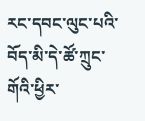རང་དབང་ལུང་པའི་བོད་མི་དེ་ཚོ་ཀྲུང་གོའི་ཕྱིར་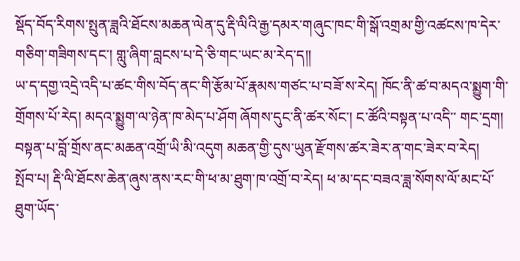སྡོད་བོད་རིགས་སྤུན་ཟླའི་ཐོངས་མཆན་ལེན་དུ་རྡི་ལིའི་རྒྱ་དམར་གཞུང་ཁང་གི་སྒོ་འགྲམ་གྱི་འཚངས་ཁ་དེར་གཅིག་གཟིགས་དང་། གླུ་ཞིག་བླངས་པ་དེ་ཅི་གང་ཡང་མ་རེད་ད༎
ཡ་ད་དགྱ་འདྲེ་འདི་པ་ཚང་གིས་བོད་ནང་གི་རྩོམ་པོ་རྣམས་གཙང་པ་བཟོ་ས་རེད། ཁོང་ནི་ཚ་བ་མདའ་སྨྱུག་གི་གྲོགས་པོ་རེད། མདའ་སྨྱུག་ལ་ཉེན་ཁ་མེད་པ་ཤོག ཞོགས་དུང་ནི་ཚར་སོང་། ང་ཚོའི་བསྟན་པ་འདི་་ གང་དྲག། བསྟན་པ་བློ་གྲོས་ནང་མཆན་འགྲོ་ཡི་མི་འདུག མཆན་གྱི་དུས་ཡུན་རྫོགས་ཚར་ཟེར་ན་གང་ཟེར་བ་རེད།
སྤོབ་པ། རྡི་ལི་ཐོངས་ཆེན་ཞུས་ནས་རང་གི་ཕ་མ་ཐུག་ཁ་འགྲོ་བ་རེད། ཕ་མ་དང་བཟའ་ཟླ་སོགས་ལོ་མང་པོ་ཐུག་ཡོད་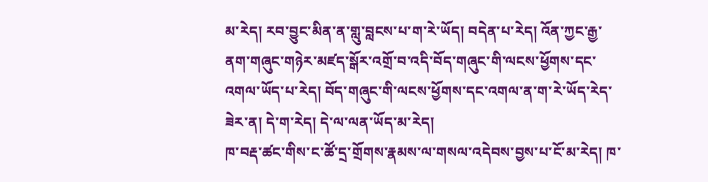མ་རེད། རབ་བྱུང་མིན་ན་གླུ་བླངས་པ་ག་རེ་ཡོད། བདེན་པ་རེད། འོན་ཀྱང་རྒྱ་ནག་གཞུང་གཉེར་མཛད་སྒོར་འགྲོ་བ་འདི་བོད་གཞུང་གི་ལངས་ཕྱོགས་དང་འགལ་ཡོད་པ་རེད། བོད་གཞུང་གི་ལངས་ཕྱོགས་དང་འགལ་ན་ག་རེ་ཡོད་རེད་ཟེར་ན། དེ་ག་རེད། དེ་ལ་ལན་ཡོད་མ་རེད།
ཁ་བརྡ་ཚང་གིས་ང་ཚོ་དྲ་གྲོགས་རྣམས་ལ་གསལ་འདེབས་བྱས་པ་ངོ་མ་རེད། ཁ་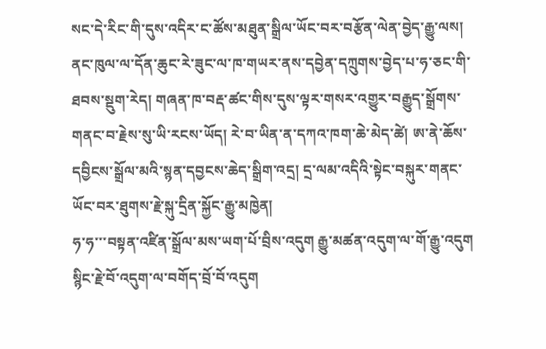སང་དེ་རིང་གི་དུས་འདིར་ང་ཚོས་མཐུན་སྒྲིལ་ཡོང་བར་བརྩོན་ལེན་བྱེད་རྒྱུ་ལས། ནང་ཁུལ་ལ་དོན་ཆུང་རེ་ཟུང་ལ་ཁ་གཡར་ནས་དབྱེན་དཀྲུགས་བྱེད་པ་ཧ་ཅང་གི་ཐབས་སྡུག་རེད། གཞན་ཁ་བརྡ་ཚང་གིས་དུས་ལྟར་གསར་འགྱུར་བརྒྱུད་སྒྲོགས་གནང་བ་རྗེས་སུ་ཡི་རངས་ཡོད། རེ་བ་ཡིན་ན་དཀའ་ཁག་ཆེ་མེད་ཚེ། ཨ་ནེ་ཆོས་དབྱིངས་སྒྲོལ་མའི་སྙན་དབྱངས་ཆེད་སྒྲིག་འདྲ། དྲ་ལམ་འདིའི་སྟེང་བསྐུར་གནང་ཡོང་བར་ཐུགས་རྗེ་སྐུ་དྲིན་སྐྱོང་རྒྱུ་མཁྱེན།
ཧ་ཧ་་་བསྟན་འཛིན་སྒྲོལ་མས་ཡག་པོ་བྲིས་འདུག རྒྱུ་མཚན་འདུག་ལ་གོ་རྒྱུ་འདུག སྙིང་རྗེ་བོ་འདུག་ལ་བགོད་བྲོ་བོ་འདུག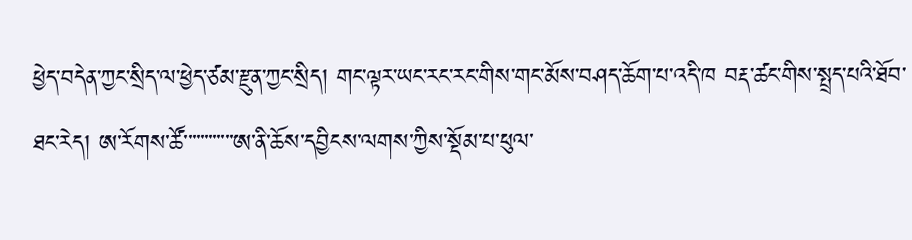ཕྱེད་བདེན་ཀྱང་སྲིད་ལ་ཕྱེད་ཙམ་རྫུན་ཀྱང་སྲིད། གང་ལྟར་ཡང་རང་རང་གིས་གང་མོས་བཤད་ཆོག་པ་འདི་ཁ བརྡ་ཚང་གིས་སྤྲད་པའི་ཐོབ་ཐང་རེད། ཨ་རོགས་ཚོ་་་་་་་་་་་་ཨ་ནི་ཆོས་དབྱིངས་ལགས་ཀྱིས་སྡོམ་པ་ཕུལ་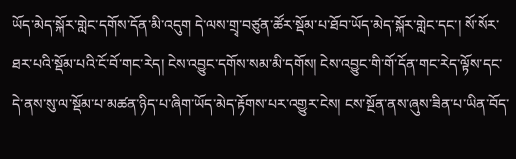ཡོད་མེད་སྐོར་གླེང་དགོས་དོན་མི་འདུག དེ་ལས་གྲྭ་བཙུན་ཚོར་སྡོམ་པ་ཐོབ་ཡོད་མེད་སྐོར་གླེང་དང་། སོ་སོར་ཐར་པའི་སྡོམ་པའི་ངོ་བོ་གང་རེད། ངེས་འབྱུང་དགོས་སམ་མི་དགོས། ངེས་འབྱུང་གི་གོ་དོན་གང་རེད་ལྟོས་དང་དེ་ནས་སུ་ལ་སྡོམ་པ་མཚན་ཉིད་པ་ཞིག་ཡོད་མེད་རྟོགས་པར་འགྱུར་ངེས། ངས་སྔོན་ནས་ཞུས་ཟིན་པ་ཡིན་བོད་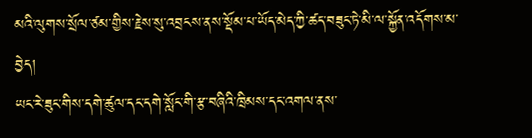མའི་ལུགས་སྲོལ་ཙམ་གྱིས་རྗེས་སུ་འབྲངས་ནས་སྡོམ་པ་ཡོད་མེད་ཀྱི་ཚད་བཟུང་ཏེ་མི་ལ་སྐྱོན་འདོགས་མ་བྱེད།
ཡང་རེ་ཟུང་གིས་དགེ་ཚུལ་དང་དགེ་སློང་གི་རྩ་བཞིའི་ཁྲིམས་དང་འགལ་ནས་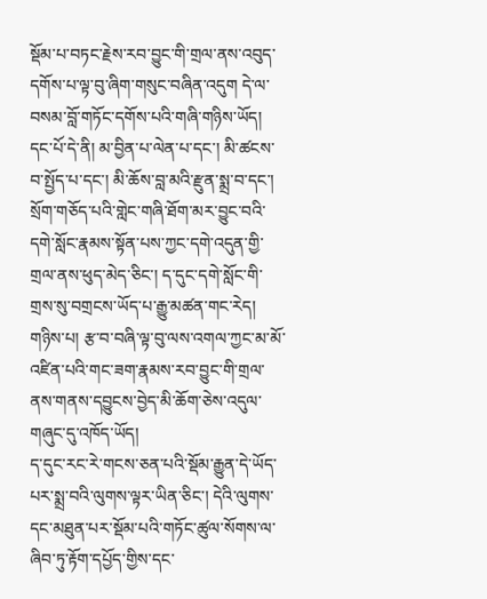སྡོམ་པ་བཏང་རྗེས་རབ་བྱུང་གི་གྲལ་ནས་འབུད་དགོས་པ་ལྟ་བུ་ཞིག་གསུང་བཞིན་འདུག དེ་ལ་བསམ་བློ་གཏོང་དགོས་པའི་གཞི་གཉིས་ཡོད། དང་པོ་དེ་ནི། མ་བྱིན་པ་ལེན་པ་དང་། མི་ཚངས་བ་སྤྱོད་པ་དང་། མི་ཆོས་བླ་མའི་རྫུན་སྨྲ་བ་དང་། སྲོག་གཅོད་པའི་གླེང་གཞི་ཐོག་མར་བྱུང་བའི་དགེ་སློང་རྣམས་སྟོན་པས་ཀྱང་དགེ་འདུན་གྱི་གྲལ་ནས་ཕུད་མེད་ཅིང་། ད་དུང་དགེ་སློང་གི་གྲས་སུ་བགྲངས་ཡོད་པ་རྒྱུ་མཚན་གང་རེད། གཉིས་པ། རྩ་བ་བཞི་ལྟ་བུ་ལས་འགལ་ཀྱང་མ་མོ་འཛིན་པའི་གང་ཟག་རྣམས་རབ་བྱུང་གི་གྲལ་ནས་གནས་དབྱུངས་བྱེད་མི་ཆོག་ཅེས་འདུལ་གཞུང་དུ་འཁོད་ཡོད།
ད་དུང་རང་རེ་གངས་ཅན་པའི་སྡོམ་རྒྱུན་དེ་ཡོད་པར་སྨྲ་བའི་ལུགས་ལྟར་ཡིན་ཅིང་། དེའི་ལུགས་དང་མཐུན་པར་སྡོམ་པའི་གཏོང་ཚུལ་སོགས་ལ་ཞིབ་ཏུ་རྟོག་དཔྱོད་གྱིས་དང་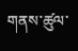གནས་ཚུལ་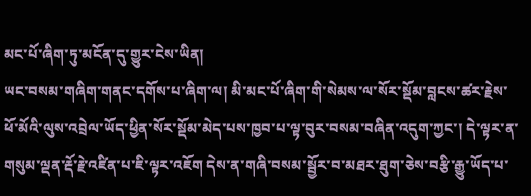མང་པོ་ཞིག་ཏུ་མངོན་དུ་གྱུར་ངེས་ཡིན།
ཡང་བསམ་གཞིག་གནང་དགོས་པ་ཞིག་ལ། མི་མང་པོ་ཞིག་གི་སེམས་ལ་སོར་སྡོམ་བླངས་ཚར་རྗེས་ཕོ་མོའི་ལུས་འབྲེལ་ཡོད་ཕྱིན་སོར་སྡོམ་མེད་པས་ཁྱབ་པ་ལྟ་བུར་བསམ་བཞིན་འདུག་ཀྱང་། དེ་ལྟར་ན་གསུམ་ལྡན་རྡོ་རྗེ་འཛིན་པ་ཇི་ལྟར་འཇོག དེས་ན་གཞི་བསམ་སྦྱོར་བ་མཐར་ཐུག་ཅེས་བརྩི་རྒྱུ་ཡོད་པ་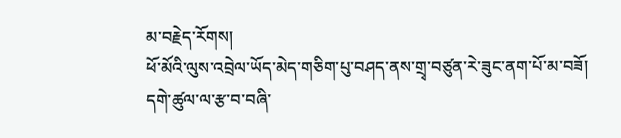མ་བརྗེད་རོགས།
ཕོ་མོའི་ལུས་འབྲེལ་ཡོད་མེད་གཅིག་པུ་བཤད་ནས་གྲྭ་བཙུན་རེ་ཟུང་ནག་པོ་མ་བཟོ། དགེ་ཚུལ་ལ་རྩ་བ་བཞི་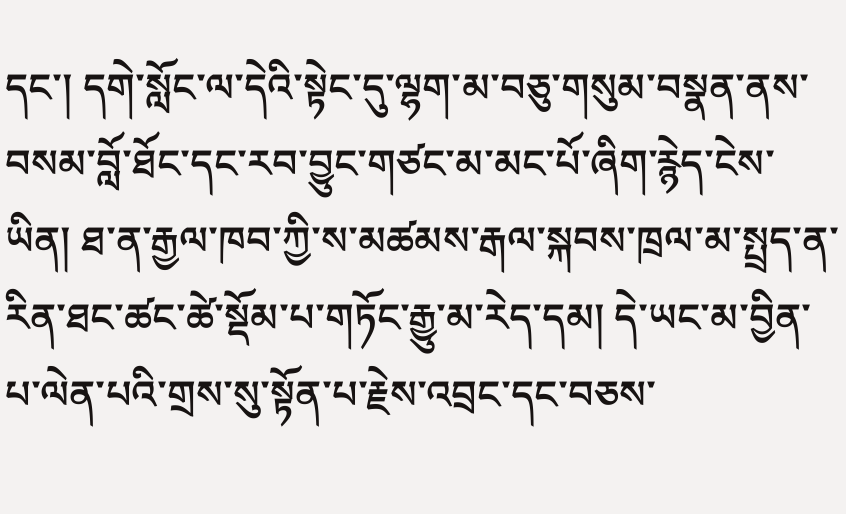དང་། དགེ་སློང་ལ་དེའི་སྟེང་དུ་ལྷག་མ་བཅུ་གསུམ་བསྣན་ནས་བསམ་བློ་ཐོང་དང་རབ་བྱུང་གཙང་མ་མང་པོ་ཞིག་རྙེད་ངེས་ཡིན། ཐ་ན་རྒྱལ་ཁབ་ཀྱི་ས་མཚམས་རྒལ་སྐབས་ཁྲལ་མ་སྤྲད་ན་རིན་ཐང་ཚང་ཚེ་སྡོམ་པ་གཏོང་རྒྱུ་མ་རེད་དམ། དེ་ཡང་མ་བྱིན་པ་ལེན་པའི་གྲས་སུ་སྟོན་པ་རྗེས་འབྲང་དང་བཅས་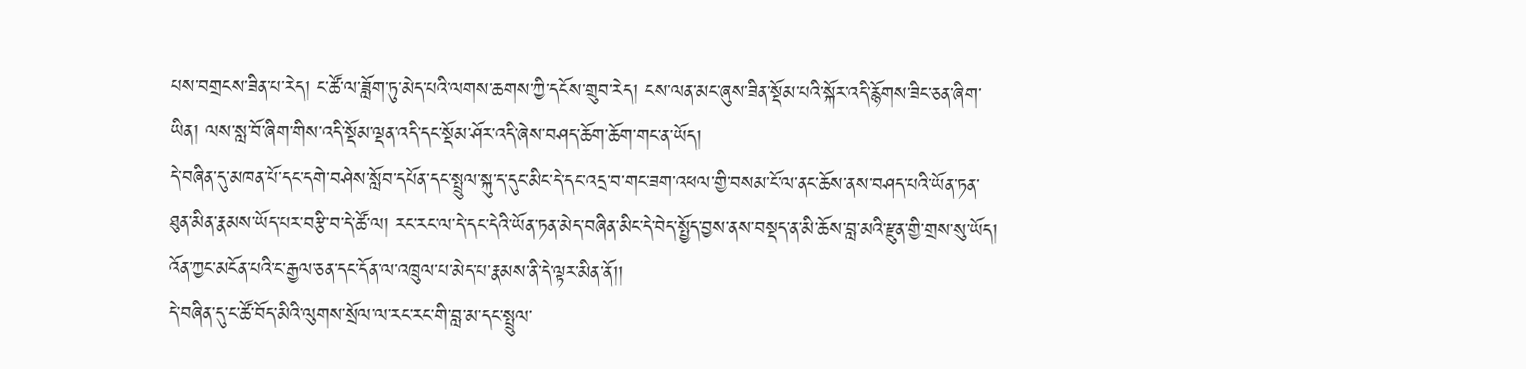པས་བགྲངས་ཟིན་པ་རེད། ང་ཚོ་ལ་ཟློག་ཏུ་མེད་པའི་ལགས་ཆགས་ཀྱི་དངོས་གྲུབ་རེད། ངས་ལན་མང་ཞུས་ཟིན་སྡོམ་པའི་སྐོར་འདི་རྙོགས་ཟིང་ཅན་ཞིག་ཡིན། ལས་སླ་བོ་ཞིག་གིས་འདི་སྡོམ་ལྡན་འདི་དང་སྡོམ་ཤོར་འདི་ཞེས་བཤད་ཆོག་ཆོག་གང་ན་ཡོད།
དེ་བཞིན་དུ་མཁན་པོ་དང་དགེ་བཤེས་སློབ་དཔོན་དང་སྤྲུལ་སྐུ་ད་དུང་མིང་དེ་དང་འདྲ་བ་གང་ཟག་འཕལ་གྱི་བསམ་ངོ་ལ་ནང་ཆོས་ནས་བཤད་པའི་ཡོན་ཏན་ཐུན་མིན་རྣམས་ཡོད་པར་བརྩི་བ་དེ་ཚོ་ལ། རང་རང་ལ་དེ་དང་དེའི་ཡོན་ཏན་མེད་བཞིན་མིང་དེ་བེད་སྤྱོད་བྱས་ནས་བསྡད་ན་མི་ཆོས་བླ་མའི་རྫུན་གྱི་གྲས་སུ་ཡོད། འོན་ཀྱང་མངོན་པའི་ང་རྒྱལ་ཅན་དང་དོན་ལ་འཁྲུལ་པ་མེད་པ་རྣམས་ནི་དེ་ལྟར་མིན་ནོ།།
དེ་བཞིན་དུ་ང་ཚོ་བོད་མིའི་ལུགས་སྲོལ་ལ་རང་རང་གི་བླ་མ་དང་སྤྲུལ་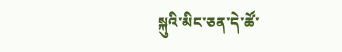སྐུའི་མིང་ཅན་དེ་ཚོ་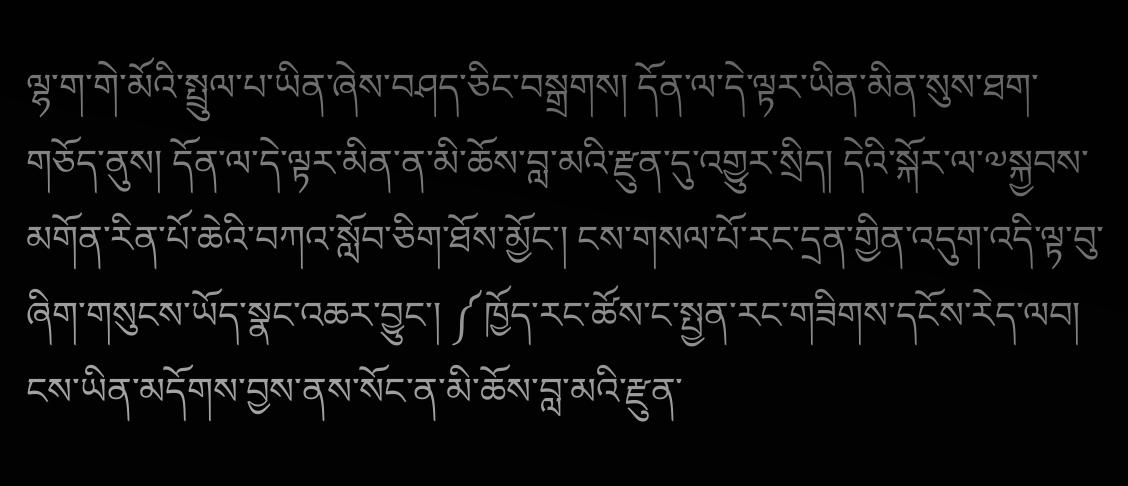ལྷ་ག་གེ་མོའི་སྤྲུལ་པ་ཡིན་ཞེས་བཤད་ཅིང་བསྒྲགས། དོན་ལ་དེ་ལྟར་ཡིན་མིན་སུས་ཐག་གཅོད་ནུས། དོན་ལ་དེ་ལྟར་མིན་ན་མི་ཆོས་བླ་མའི་རྫུན་དུ་འགྱུར་སྲིད། དེའི་སྐོར་ལ་༧སྐྱབས་མགོན་རིན་པོ་ཆེའི་བཀའ་སློབ་ཅིག་ཐོས་མྱོང་། ངས་གསལ་པོ་རང་དྲན་གྱིན་འདུག་འདི་ལྟ་བུ་ཞིག་གསུངས་ཡོད་སྣང་འཆར་བྱུང་། ༼ཁྱོད་རང་ཚོས་ང་སྤྱན་རང་གཟིགས་དངོས་རེད་ལབ། ངས་ཡིན་མདོགས་བྱས་ནས་སོང་ན་མི་ཆོས་བླ་མའི་རྫུན་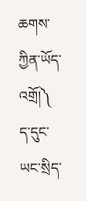ཆགས་ཀྱིན་ཡོད་འགྲོ།༽
ད་དུང་ཡང་སྲིད་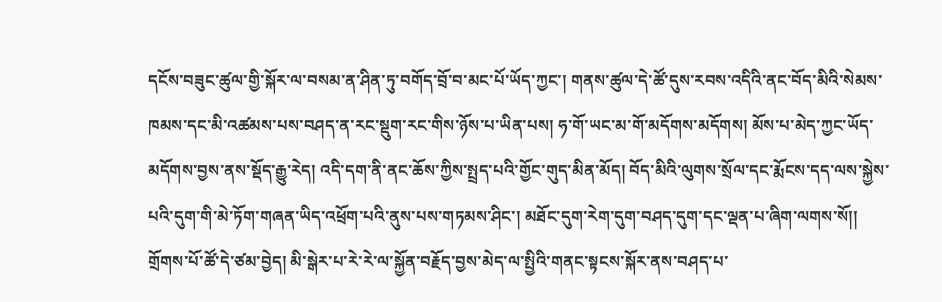དངོས་བཟུང་ཚུལ་གྱི་སྐོར་ལ་བསམ་ན་ཤིན་ཏུ་བགོད་བྲོ་བ་མང་པོ་ཡོད་ཀྱང་། གནས་ཚུལ་དེ་ཚོ་དུས་རབས་འདིའི་ནང་བོད་མིའི་སེམས་ཁམས་དང་མི་འཚམས་པས་བཤད་ན་རང་སྡུག་རང་གིས་ཉོས་པ་ཡིན་པས། ཧ་གོ་ཡང་མ་གོ་མདོགས་མདོགས། མོས་པ་མེད་ཀྱང་ཡོད་མདོགས་བྱས་ནས་སྡོད་རྒྱུ་རེད། འདི་དག་ནི་ནང་ཆོས་ཀྱིས་སྤྲད་པའི་གྱོང་གུད་མིན་མོད། བོད་མིའི་ལུགས་སྲོལ་དང་རྨོངས་དད་ལས་སྐྱེས་པའི་དུག་གི་མེ་ཏོག་གཞན་ཡིད་འཕྲོག་པའི་ནུས་པས་གཏམས་ཤིང་། མཐོང་དུག་རེག་དུག་བཤད་དུག་དང་ལྡན་པ་ཞིག་ལགས་སོ།།
གྲོགས་པོ་ཚོ་དེ་ཙམ་བྱེད། མི་སྒེར་པ་རེ་རེ་ལ་སྐྱོན་བརྗོད་བྱས་མེད་ལ་སྤྱིའི་གནང་སྟངས་སྐོར་ནས་བཤད་པ་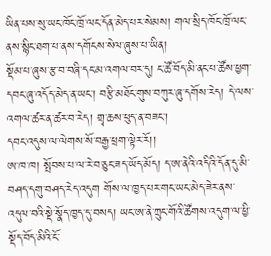ཡིན་པས་སུ་ཡང་ཁོང་ཁྲོ་ལང་དོན་མེད་པར་སེམས། གལ་སྲིད་ཁོང་ཁྲོ་ལང་ནས་སྙིང་ཐག་པ་ནས་དགོངས་སེལ་ཞུས་པ་ཡིན།
སྡོམ་པ་ཞུས་རྩ་བ་བཞི་དང་མ་འགལ་བར་དུ། ང་ཚོ་བོད་མི་ནང་པ་ཚོས་ཕྱག་དབང་ཞུ་འདོད་མེད་ན་ཡང་། བརྩི་མཐོང་གུས་བཀུར་ཞུ་དགོས་རེད། དེ་ལས་འགལ་ཚར་ན་ཚར་བ་རེད། གྲྭ་ཆས་ཕུད་ན་བཟང་།
དབང་འདུས་ལ་ལེགས་སོ་བརྒྱ་ཕྲག་ལྟེར་རོ།།
ཨ་ཁ་ཁ། སྤོབས་པ་ལ་རེ་བ་ཅུང་ཟད་ཡོད་མོད། ད་ཨ་ནེའི་འདིའི་དོན་དུ་མི་བཤད་དགུ་བཤད་རེད་འདུག གོས་ལ་ཁྱད་པར་གང་ཡང་མེད་ཟེར་ནས་འདུལ་བའི་སྡེ་སྣོད་ཁྱད་དུ་བསད། ཡང་ཨ་ནེ་ཀྲུང་གོའི་ཚོགས་འདུག་ལ་ཕྱི་སྡོད་བོད་མིའི་ངོ་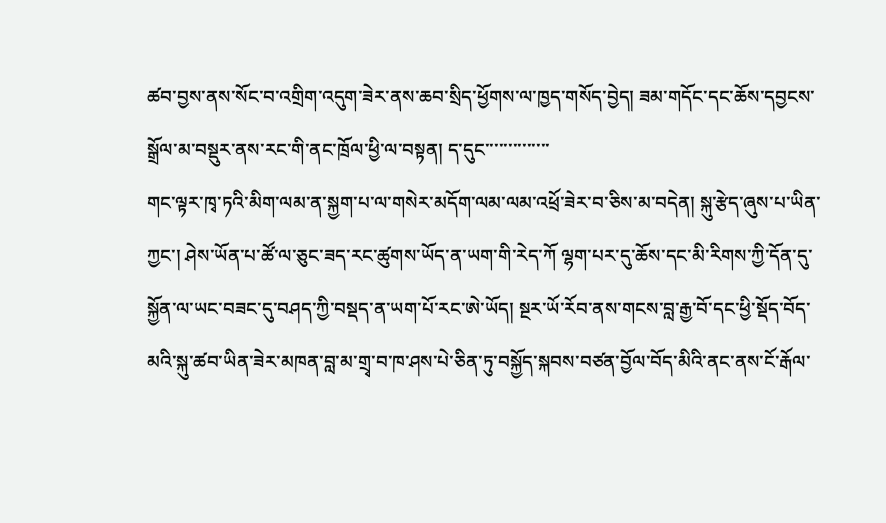ཚབ་བྱས་ནས་སོང་བ་འགྲིག་འདུག་ཟེར་ནས་ཆབ་སྲིད་ཕྱོགས་ལ་ཁྱད་གསོད་བྱེད། ཟམ་གདོང་དང་ཆོས་དབྱངས་སྒྲོལ་མ་བསྡུར་ནས་རང་གི་ནང་ཁྲོལ་ཕྱི་ལ་བསྟན། ད་དུང་་་་་་་་་་་་་་
གང་ལྟར་ཁྭ་ཏའི་མིག་ལམ་ན་སྐྱག་པ་ལ་གསེར་མདོག་ལམ་ལམ་འཕྲོ་ཟེར་བ་ཅིས་མ་བདེན། སྐུ་རྩེད་ཞུས་པ་ཡིན་ཀྱང་། ཤེས་ཡོན་པ་ཚོ་ལ་ཅུང་ཟད་རང་ཚུགས་ཡོད་ན་ཡག་གི་རེད་ཀོ ལྷག་པར་དུ་ཆོས་དང་མི་རིགས་ཀྱི་དོན་དུ་སྐྱོན་ལ་ཡང་བཟང་དུ་བཤད་ཀྱི་བསྡད་ན་ཡག་པོ་རང་ཨེ་ཡོད། སྔར་ཡོ་རོབ་ནས་གངས་བླ་རྒྱ་བོ་དང་ཕྱི་སྡོད་བོད་མའི་སྐུ་ཚབ་ཡིན་ཟེར་མཁན་བླ་མ་གྲྭ་བ་ཁ་ཤས་པེ་ཅིན་ཏུ་བསྐྱོད་སྐབས་བཙན་བྱོལ་བོད་མིའི་ནང་ནས་ངོ་རྒོལ་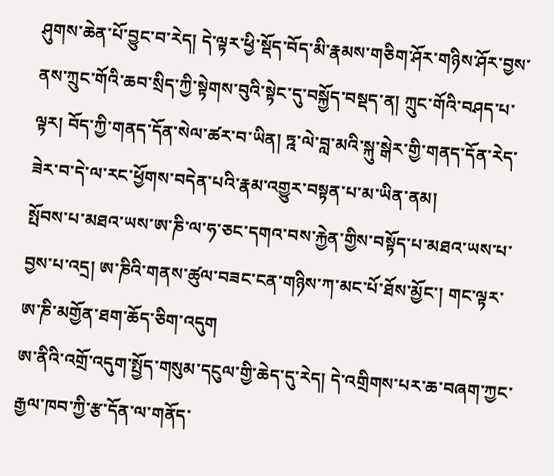ཤུགས་ཆེན་པོ་བྱུང་བ་རེད། དེ་ལྟར་ཕྱི་སྡོད་བོད་མི་རྣམས་གཅིག་ཤོར་གཉིས་ཤོར་བྱས་ནས་ཀྲུང་གོའི་ཆབ་སྲིད་ཀྱི་སྟེགས་བུའི་སྟེང་དུ་བསྐྱོད་བསྡད་ན། ཀྲུང་གོའི་བཤད་པ་ལྟར། བོད་ཀྱི་གནད་དོན་སེལ་ཚར་བ་ཡིན། ཏྰ་ལེ་བླ་མའི་སྐུ་སྒེར་གྱི་གནད་དོན་རེད་ཟེར་བ་དེ་ལ་རང་ཕྱོགས་བདེན་པའི་རྣམ་འགྱུར་བསྟན་པ་མ་ཡིན་ནམ།
སྤོབས་པ་མཐའ་ཡས་ཨ་ཎི་ལ་ཧ་ཅང་དགའ་བས་རྐྱེན་གྱིས་བསྟོད་པ་མཐའ་ཡས་པ་བྱས་པ་འདྲ། ཨ་ཎིའི་གནས་ཚུལ་བཟང་ངན་གཉིས་ཀ་མང་པོ་ཐོས་མྱོང་། གང་ལྟར་ཨ་ཎི་མགྱོན་ཐག་ཆོད་ཅིག་འདུག
ཨ་ནིའི་འགྲོ་འདུག་སྤྱོད་གསུམ་དངུལ་གྱི་ཆེད་དུ་རེད། དེ་འགྲིགས་པར་ཆ་བཞག་ཀྱང་རྒྱལ་ཁབ་ཀྱི་རྩ་དོན་ལ་གནོད་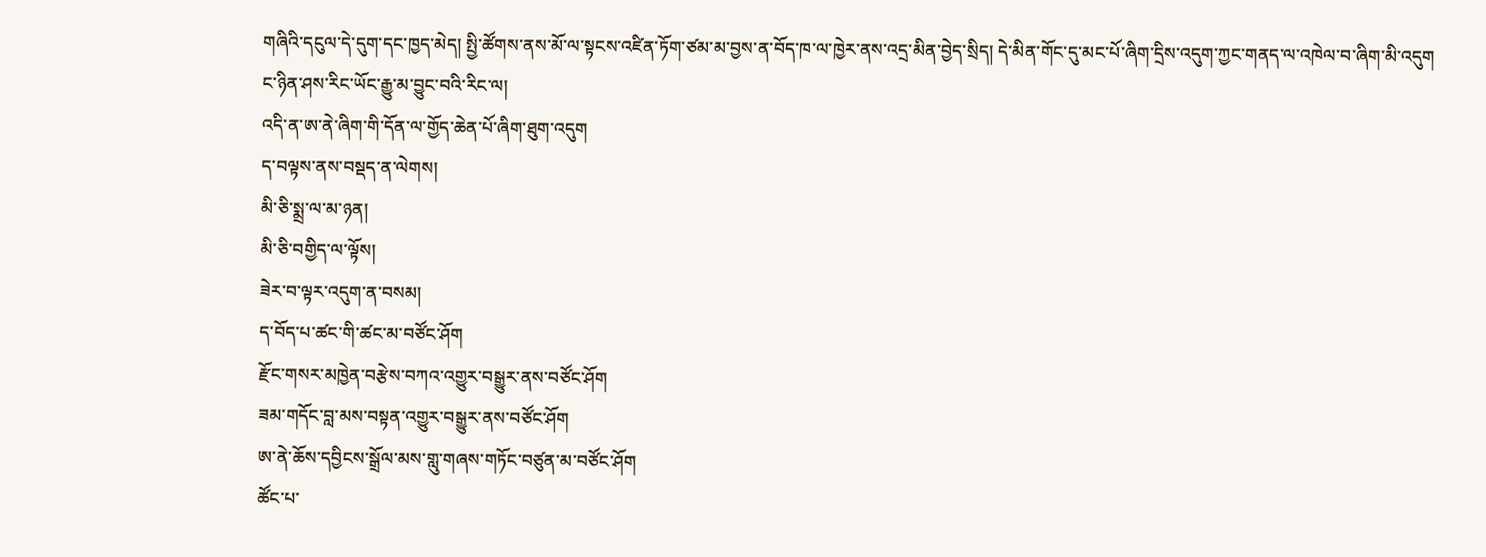གཞིའི་དངུལ་དེ་དུག་དང་ཁྱད་མེད། སྤྱི་ཚོགས་ནས་མོ་ལ་སྟངས་འཛིན་ཏོག་ཙམ་མ་བྱས་ན་བོད་ཁ་ལ་ཁྱེར་ནས་འདྲ་མིན་བྱེད་སྲིད། དེ་མིན་གོང་དུ་མང་པོ་ཞིག་དྲིས་འདུག་ཀྱང་གནད་ལ་འཁེལ་བ་ཞིག་མི་འདུག
ང་ཉིན་ཤས་རིང་ཡོང་རྒྱུ་མ་བྱུང་བའི་རིང་ལ།
འདི་ན་ཨ་ནེ་ཞིག་གི་དོན་ལ་གྱོད་ཆེན་པོ་ཞིག་ཐུག་འདུག
ད་བལྟས་ནས་བསྡད་ན་ལེགས།
མི་ཅི་སྨྲ་ལ་མ་ཉན།
མི་ཅི་བགྱིད་ལ་ལྟོས།
ཟེར་བ་ལྟར་འདུག་ན་བསམ།
ད་བོད་པ་ཚང་གི་ཚང་མ་བཙོང་ཤོག
རྫོང་གསར་མཁྱེན་བརྩེས་བཀའ་འགྱུར་བསྒྱུར་ནས་བཙོང་ཤོག
ཟམ་གདོང་བླ་མས་བསྟན་འགྱུར་བསྒྱུར་ནས་བཙོང་ཤོག
ཨ་ནེ་ཆོས་དབྱིངས་སྒྲོལ་མས་གླུ་གཞས་གཏོང་བཙུན་མ་བཙོང་ཤོག
ཚོང་པ་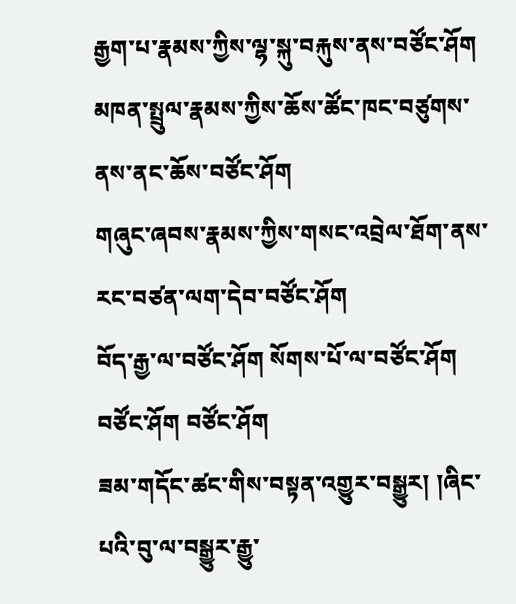རྒྱག་པ་རྣམས་ཀྱིས་ལྷ་སྐུ་བརྐུས་ནས་བཙོང་ཤོག
མཁན་སྤྲུལ་རྣམས་ཀྱིས་ཆོས་ཚོང་ཁང་བཙུགས་ནས་ནང་ཆོས་བཙོང་ཤོག
གཞུང་ཞབས་རྣམས་ཀྱིས་གསང་འབྲེལ་ཐོག་ནས་རང་བཙན་ལག་དེབ་བཙོང་ཤོག
བོད་རྒྱ་ལ་བཙོང་ཤོག སོགས་པོ་ལ་བཙོང་ཤོག
བཙོང་ཤོག བཙོང་ཤོག
ཟམ་གདོང་ཚང་གིས་བསྟན་འགྱུར་བསྒྱུར། །ཞིང་པའི་བུ་ལ་བསྒྱུར་རྒྱུ་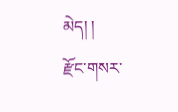མེད། །
རྫོང་གསར་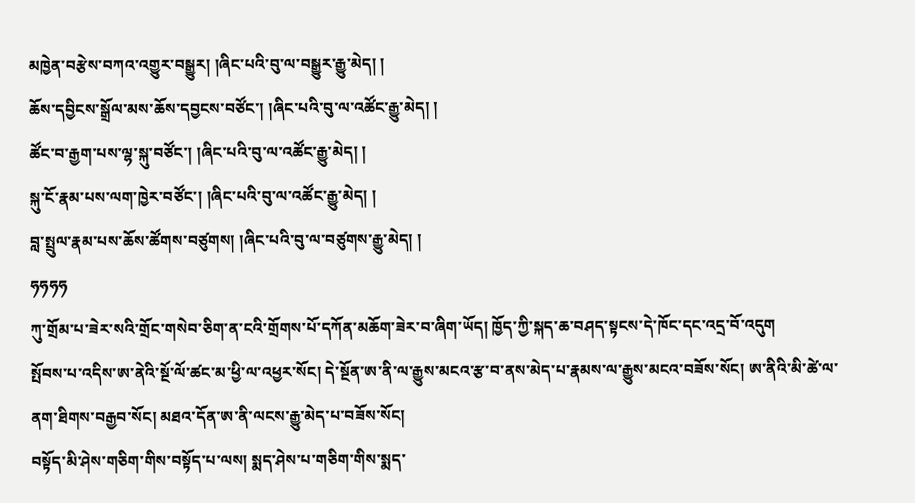མཁྱེན་བརྩེས་བཀའ་འགྱུར་བསྒྱུར། །ཞིང་པའི་བུ་ལ་བསྒྱུར་རྒྱུ་མེད། །
ཆོས་དབྱིངས་སྒྲོལ་མས་ཆོས་དབྱངས་བཙོང་། །ཞིང་པའི་བུ་ལ་འཚོང་རྒྱུ་མེད། །
ཚོང་བ་རྒྱག་པས་ལྷ་སྐུ་བཙོང་། །ཞིང་པའི་བུ་ལ་འཚོང་རྒྱུ་མེད། །
སྐུ་ངོ་རྣམ་པས་ལག་ཁྱེར་བཙོང་། །ཞིང་པའི་བུ་ལ་འཚོང་རྒྱུ་མེད། །
བླ་སྤྲུལ་རྣམ་པས་ཆོས་ཚོགས་བཙུགས། །ཞིང་པའི་བུ་ལ་བཙུགས་རྒྱུ་མེད། །
ཧཧཧཧ
ཀུ་གྲོམ་པ་ཟེར་སའི་གྲོང་གསེབ་ཅིག་ན་ངའི་གྲོགས་པོ་དཀོན་མཆོག་ཟེར་བ་ཞིག་ཡོད། ཁྱོད་ཀྱི་སྐད་ཆ་བཤད་སྟངས་དེ་ཁོང་དང་འདྲ་བོ་འདུག
སྤོབས་པ་འདིས་ཨ་ནེའི་སྔོ་ལོ་ཚང་མ་ཕྱི་ལ་འཕྱར་སོང། དེ་སྔོན་ཨ་ནི་ལ་རྒྱུས་མངའ་རྩ་བ་ནས་མེད་པ་རྣམས་ལ་རྒྱུས་མངའ་བཟོས་སོང། ཨ་ནིའི་མི་ཚེ་ལ་ནག་ཐིགས་བརྒྱབ་སོང། མཐའ་དོན་ཨ་ནི་ལངས་རྒྱུ་མེད་པ་བཟོས་སོང།
བསྟོད་མི་ཤེས་གཅིག་གིས་བསྟོད་པ་ལས། སྨད་ཤེས་པ་གཅིག་གིས་སྨད་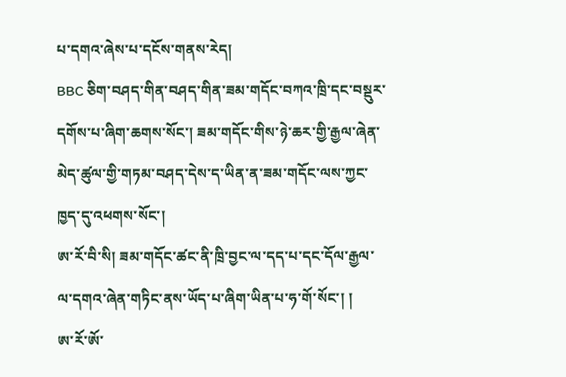པ་དགའ་ཞེས་པ་དངོས་གནས་རེད།
BBC ཅིག་བཤད་གིན་བཤད་གིན་ཟམ་གདོང་བཀའ་ཁྲི་དང་བསྡུར་དགོས་པ་ཞིག་ཆགས་སོང་། ཟམ་གདོང་གིས་ཉེ་ཆར་གྱི་རྒྱལ་ཞེན་མེད་ཚུལ་གྱི་གཏམ་བཤད་དེས་ད་ཡིན་ན་ཟམ་གདོང་ལས་ཀྱང་ཁྱད་དུ་འཕགས་སོང་།
ཨ་རོ་བི་སི། ཟམ་གདོང་ཚང་ནི་ཁྲི་བྱང་ལ་དད་པ་དང་དོལ་རྒྱལ་ལ་དགའ་ཞེན་གཏིང་ནས་ཡོད་པ་ཞིག་ཡིན་པ་ཧ་གོ་སོང་། །
ཨ་རོ་ཨོ་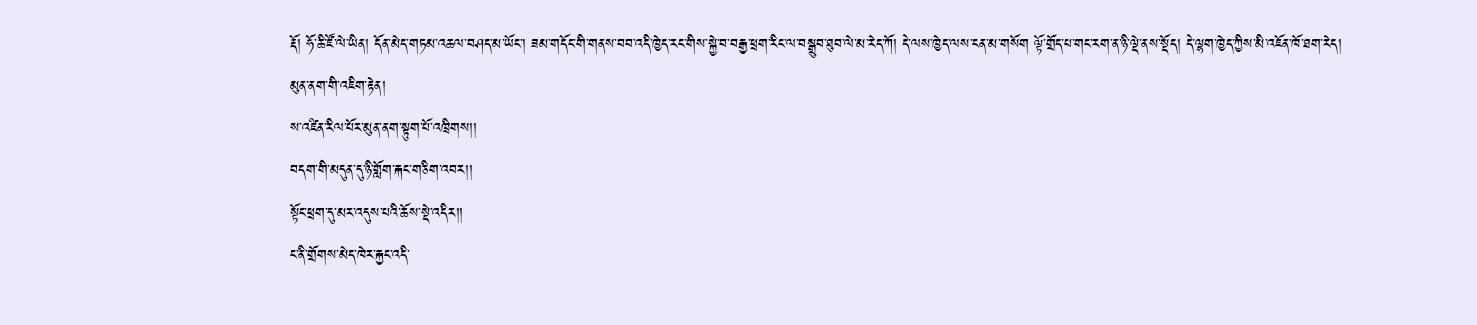རྡོ། ཧོ་ཆི་ཛོ་ལེ་ཡིན། དོན་མེད་གཏམ་འཆལ་བཤད་མ་ཡོང་། ཟམ་གདོང་གི་གནས་བབ་འདི་ཁྱེད་རང་གིས་སྐྱེ་བ་བརྒྱ་ཕྲག་རིང་ལ་བསྒྲུབ་ཐུབ་ལེ་མ་རེད་ཀོ། དེ་ལས་ཁྱེད་ལས་ངན་མ་གསོག ལྟོ་གྲོད་པ་གང་རག་ན་ཉི་ལྡེ་ནས་སྡོད། དེ་ལྷག་ཁྱེད་ཀྱིས་མི་འཇོན་ཁོ་ཐག་རེད།
མུན་ནག་གི་འཇིག་རྟེན།
ས་འཛིན་རིལ་པོར་མུན་ནག་སྟུག་པོ་འཁྲིགས།།
བདག་གི་མདུན་དུ་ཉི་གློག་རྐང་གཅིག་འབར།།
སྟོང་ཕྲག་དུ་མར་འདུས་པའི་ཆོས་སྡེ་འདིར།།
ང་ནི་གྲོགས་མེད་ཁེར་རྐྱང་འདི་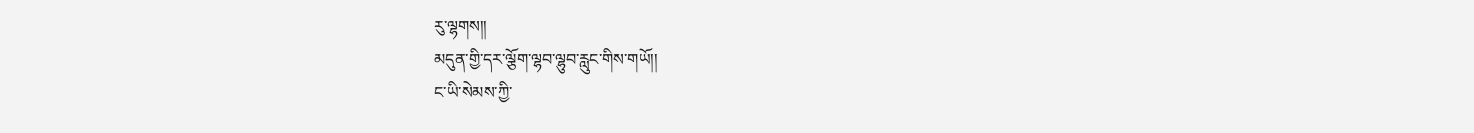རུ་ལྷགས།།
མདུན་གྱི་དར་ལྕོག་ལྷབ་ལྷུབ་རླུང་གིས་གཡོ།།
ང་ཡི་སེམས་ཀྱི་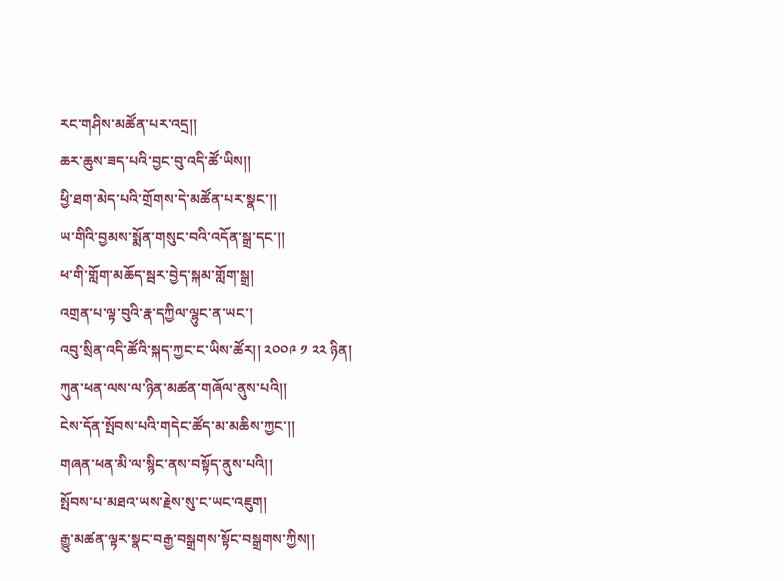རང་གཤིས་མཚོན་པར་འདྲ།།
ཆར་ཆུས་ཟད་པའི་བྱང་བུ་འདི་ཚོ་ཡིས།།
ཕྱི་ཐག་མེད་པའི་གྲོགས་དེ་མཚོན་པར་སྣང་།།
ཡ་གིའི་བྱམས་སྨོན་གསུང་བའི་འདོན་སྒྲ་དང་།།
ཕ་གི་གློག་མཆོད་སྦར་བྱེད་སྐམ་གློག་སྒྲ།
འགྲན་པ་ལྟ་བུའི་རྣ་དཀྱིལ་ལྷུང་ན་ཡང་།
འབུ་སྲིན་འདི་ཚོའི་སྐད་ཀྱང་ང་ཡིས་ཚོར།། ༢༠༠༩ ༡ ༢༢ ཉིན།
ཀུན་ཕན་ལས་ལ་ཉིན་མཚན་གཞོལ་ནུས་པའི།།
ངེས་དོན་སྤོབས་པའི་གདེང་ཚོད་མ་མཆིས་ཀྱང་།།
གཞན་ཕན་མི་ལ་སྙིང་ནས་བསྟོད་ནུས་པའི།།
སྤོབས་པ་མཐའ་ཡས་རྗེས་སུ་ང་ཡང་འཇུག།
རྒྱུ་མཚན་ལྟར་སྣང་བརྒྱ་བསྒྲགས་སྟོང་བསྒྲགས་ཀྱིས།།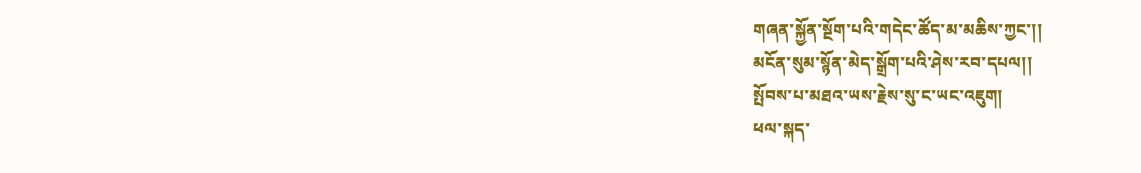གཞན་སྐྱོན་སྔོག་པའི་གདེང་ཚོད་མ་མཆིས་ཀྱང་།།
མངོན་སུམ་སྙོན་མེད་སྒྲོག་པའི་ཤེས་རབ་དཔལ།།
སྤོབས་པ་མཐའ་ཡས་རྗེས་སུ་ང་ཡང་འཇུག།
ཕལ་སྐད་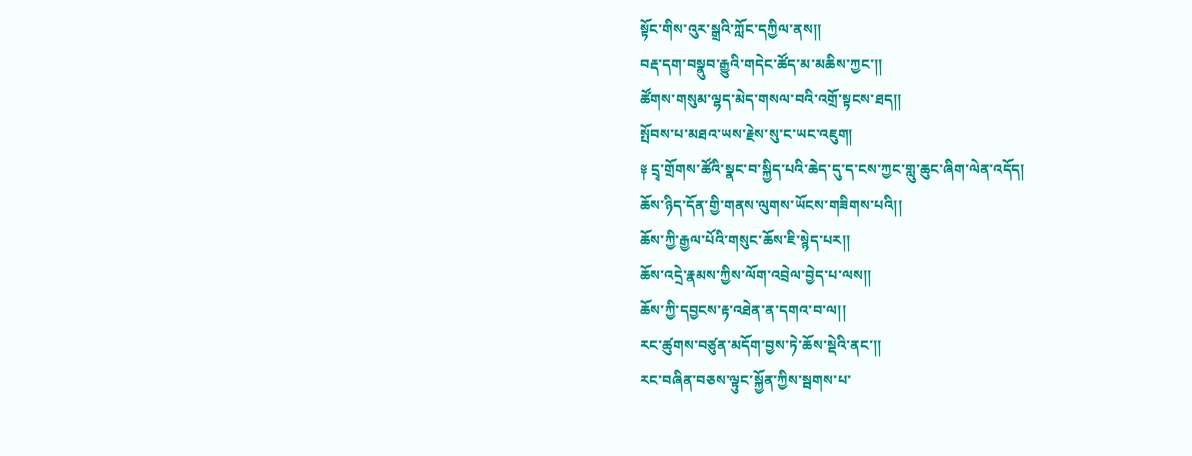སྟོང་གིས་འུར་སྒྲའི་ཀློང་དཀྱིལ་ནས།།
བརྡ་དག་བསྣུབ་རྒྱུའི་གདེང་ཚོད་མ་མཆིས་ཀྱང་།།
ཚོགས་གསུམ་ལྷད་མེད་གསལ་བའི་འགྲོ་སྟངས་ཐད།།
སྤོབས་པ་མཐའ་ཡས་རྗེས་སུ་ང་ཡང་འཇུག།
༈ དྲྭ་གྲོགས་ཚོའི་སྣང་བ་སྐྱིད་པའི་ཆེད་དུ་ད་ངས་ཀྱང་གླུ་ཆུང་ཞིག་ལེན་འདོད།
ཆོས་ཉིད་དོན་གྱི་གནས་ལུགས་ཡོངས་གཟིགས་པའི།།
ཆོས་ཀྱི་རྒྱལ་པོའི་གསུང་ཆོས་ཇི་སྙེད་པར།།
ཆོས་འདྲེ་རྣམས་ཀྱིས་ལོག་འབྲེལ་བྱེད་པ་ལས།།
ཆོས་ཀྱི་དབྱངས་རྟ་འཐེན་ན་དགའ་བ་ལ།།
རང་ཚུགས་བཙུན་མདོག་བྱས་ཏེ་ཆོས་སྡེའི་ནང་།།
རང་བཞིན་བཅས་ལྟུང་སྐྱོན་ཀྱིས་སྦགས་པ་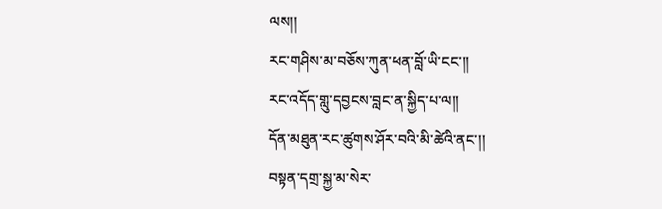ལས།།
རང་གཤིས་མ་བཅོས་ཀུན་ཕན་བློ་ཡི་ངང་།།
རང་འདོད་གླུ་དབྱངས་བླང་ན་སྐྱིད་པ་ལ།།
དོན་མཐུན་རང་ཚུགས་ཤོར་བའི་མི་ཚེའི་ནང་།།
བསྟན་དགྲ་སྐྱ་མ་སེར་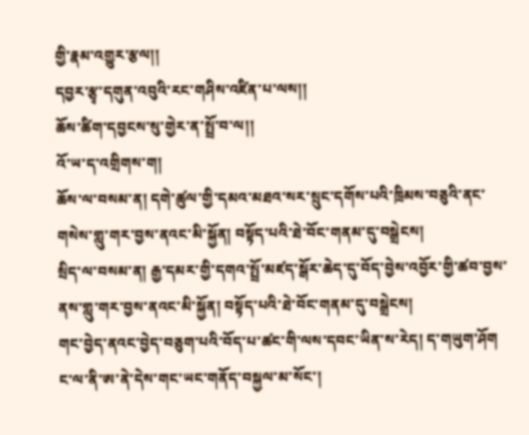གྱི་རྣམ་འགྱུར་རྩལ།།
དབྱར་རྩྭ་དགུན་འབུའི་རང་གཤིས་འཛིན་པ་ལས།།
ཆོས་ཚིག་དབྱངས་སུ་གྱེར་ན་སྤྲོ་བ་ལ།།
འོ་ཡ་ད་འགྲིགས་ག།
ཆོས་ལ་བསམ་ན། དགེ་ཚུལ་གྱི་དམའ་མཐའ་སར་སྲུང་དགོས་པའི་ཁྲིམས་བཅུའི་ནང་གསེས་གླུ་གར་བྱས་ནའང་མི་སྐྱོན། བསྟོད་པའི་ཐེ་བོང་གནམ་དུ་བསྒྲེངས།
སྲིད་ལ་བསམ་ན། རྒྱ་དམར་གྱི་དགའ་སྤྲོ་མཛད་སྒོར་ཆེད་དུ་བོད་བྱེས་འབྱོར་གྱི་ཚབ་བྱས་ནས་གླུ་གར་བྱས་ནའང་མི་སྐྱོན། བསྟོད་པའི་ཐེ་བོང་གནམ་དུ་བསྒྲེངས།
གང་བྱེད་ནའང་བྱེད་བཅུག་པའི་བོད་པ་ཚང་གི་ལས་དབང་ཡིན་ས་རེད། ད་གཡུག་ཤོག ང་ལ་ནི་ཨ་ནེ་དེས་གང་ཡང་གནོད་བསྐྱལ་མ་སོང་།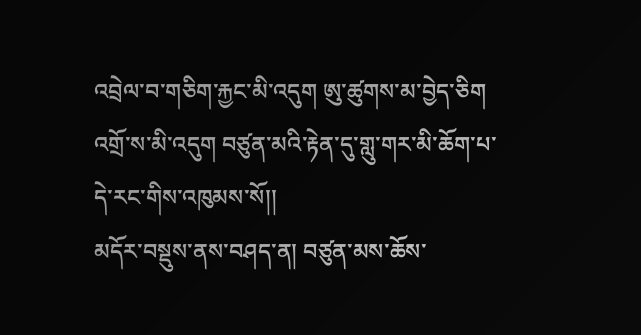འབྲེལ་བ་གཅིག་རྐྱང་མི་འདུག ཨུ་ཚུགས་མ་བྱེད་ཅིག འགྲོ་ས་མི་འདུག བཙུན་མའི་རྟེན་དུ་གླུ་གར་མི་ཆོག་པ་དེ་རང་གིས་འཁུམས་སོ།།
མདོར་བསྡུས་ནས་བཤད་ན། བཙུན་མས་ཆོས་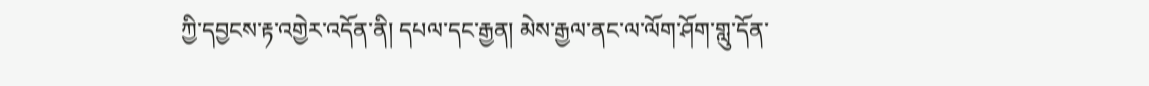ཀྱི་དབྱངས་རྟ་འགྱེར་འདོན་ནི། དཔལ་དང་རྒྱན། མེས་རྒྱལ་ནང་ལ་ལོག་ཤོག་གླུ་དོན་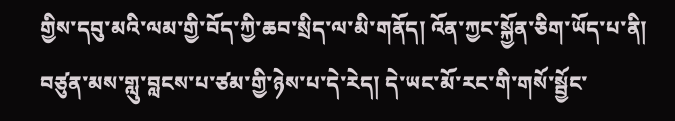གྱིས་དབུ་མའི་ལམ་གྱི་བོད་ཀྱི་ཆབ་སྲིད་ལ་མི་གནོད། འོན་ཀྱང་སྐྱོན་ཅིག་ཡོད་པ་ནི། བཙུན་མས་གླུ་བླངས་པ་ཙམ་གྱི་ཉེས་པ་དེ་རེད། དེ་ཡང་མོ་རང་གི་གསོ་སྦྱོང་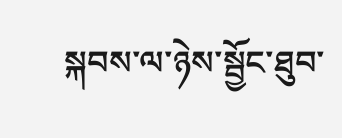སྐབས་ལ་ཉེས་སྦྱོང་ཐུབ་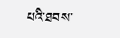པའི་ཐབས་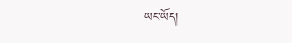ཡང་ཡོད།